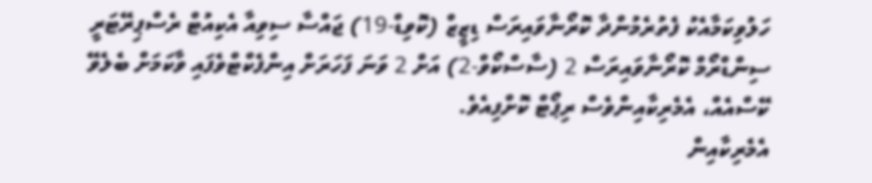ހަލުވިކަމާއެކު ފެތުރެމުންދާ ކޮރޯނާވައިރަސް ޑިޒީޒް (ކޮވިޑް-19) ޖައްސާ ސިވިއާ އެކިއުޓް ރެސްޕިރޭޓަރީ ސިންޑްރޯމް ކޮރޯނާވައިރަސް 2 (ސާސްކޯވް-2) އަށް 2 ވަނަ ފަހަރަށް އިންފެކްޓްވެފައި ވާކަމަށް ބެލެވޭ ކޭސްއެއް، އެމެރިކާއިންވެސް ރިޕޯޓް ކޮށްފިއެވެ.
އެމެރިކާއިން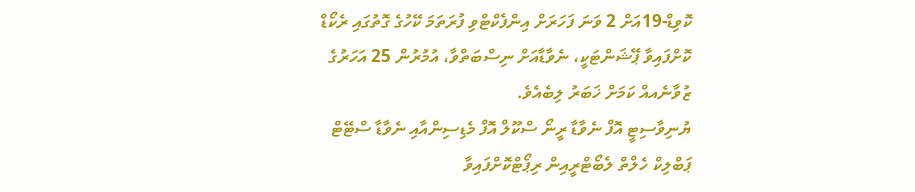ކޮވިޑް-19އަށް 2 ވަނަ ފަހަރަށް އިންފެކްޓްވި ފުރަތަމަ ކޭހުގެ ގޮތުގައި ރެކޯޑް ކޮށްފައިވާ ޕޭޝަންޓަކީ، ނެވާޑާއަށް ނިސްބަތްވާ، އުމުރުން 25 އަހަރުގެ ޒުވާނެއއް ކަމަށް ޚަބަރު ލިބެއެވެ.
ޔުނިވާސިޓީ އޮފް ނެވާޑާ ރީނޯ ސްކޫލް އޮފް މެޑިސިންއާއި ނެވާޑާ ސްޓޭޓް ޕަބްލިކް ހެލްތް ލެބޯޓްރީއިން ރިޕޯޓްކޮށްފައިވާ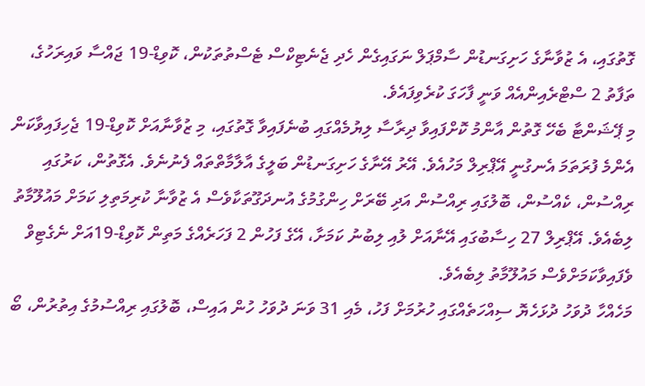ގޮތުގައި، އެ ޒުވާނާގެ ހަށިގަނޑުން ސާމްޕަލް ނަގައިގެން ހެދި ޖެނެޓިކްސް ޓެސްތުތަކުން، ކޮވިޑް-19 ޖައްސާ ވައިރަހުގެ، ތަފާތު 2 ސްޓްރެއިންއެއް ވަނީ ފާހަގަ ކުރެވިފައެވެ.
މި ޕޭޝަންޓާ ބެހޭ ގޮތުން އާންމު ކޮށްފައިވާ ދިރާސާ ލިޔުމެއްގައި ބުނެފައިވާ ގޮތުގައި، މި ޒުވާނާއަށް ކޮވިޑް-19 ޖެހިފައިވާކަން އެންމެ ފުރަތަމަ އެނގުނީ އޭޕްރިލް މަހުއެވެ. އޭރު އޭނާގެ ހަށިގަނޑުން ބަލީގެ އާލާމާތްތައް ފެނުނެވެ. އެގޮތުން، ކަރުގައި ރިއްސުން، ކެއްސުން، ބޮލުގައި ރިއްސުން އަދި ބޭރަށް ހިންގުމުގެ އުނދަގޫތަކާވެސް އެ ޒުވާނާ ކުރިމަތިލި ކަމަށް މައުލޫމާތު ލިބެއެވެ. އޭޕްރިލް 27 ހިސާބުގައި އޭނާއަށް ލުއި ލިބުނު ކަމަށާ، އޭގެ ފަހުން 2 ފަހަރެއްގެ މަތިން ކޮވިޑް-19އަށް ނެގެޓިވް ވެފައިވާކަމަށްވެސް މައުލޫމާތު ލިބެއެވެ.
މަހެއްހާ ދުވަހު ދުޅަހެޔޮ ސިއްހަތެއްގައި ހުރުމަށް ފަހު، މެއި 31 ވަނަ ދުވަހު ހުން އައިސް، ބޮލުގައި ރިއްސުމުގެ އިތުރުން، ބޯ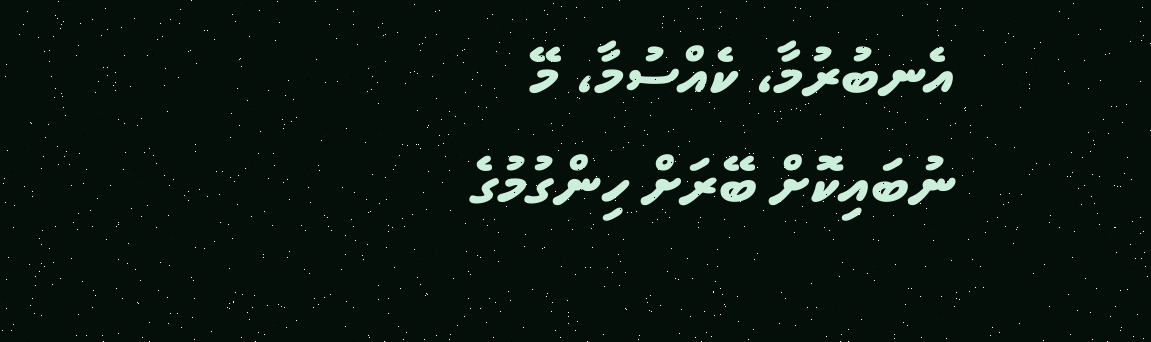އެނބުރުމާ، ކެއްސުމާ، މޭ ނުބައިކޮށް ބޭރަށް ހިންގުމުގެ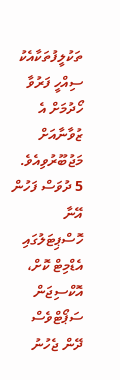ތަކުލީފުތަކާއެކު ސިއްހީ ފަރުވާ ހޯދުމަށް އެ ޒުވާނާއަށް މަޖުބޫރުވިއެވެ. 5 ދުވަސް ފަހުން އޭނާ ހޮސްޕިޓަލުގައި އެޑްމިޓް ކޮށް، އޮކްސިޖަން ސަޕޯޓްވެސް ދޭން ޖެހުނު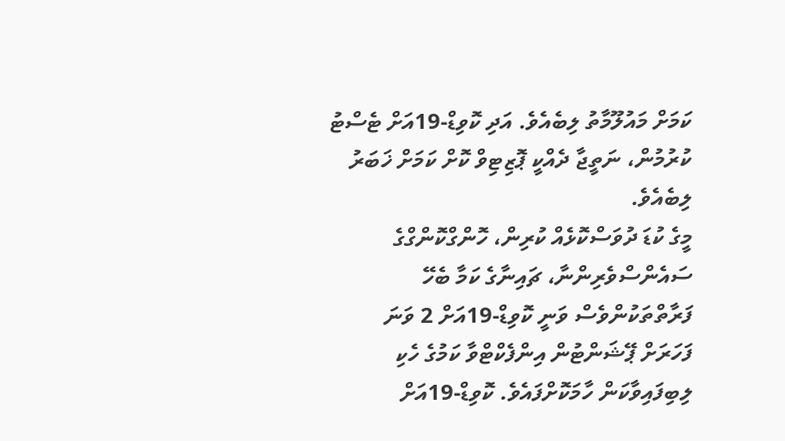ކަމަށް މައުލޫމާތު ލިބެއެވެ. އަދި ކޮވިޑް-19އަށް ޓެސްޓު ކުރުމުން، ނަތީޖާ ދެއްކީ ޕޮޒިޓިވް ކޮށް ކަމަށް ޚަބަރު ލިބެއެވެ.
މީގެ ކުޑަ ދުވަސްކޮޅެއް ކުރިން، ހޮންގްކޮންގްގެ ސައެންސްވެރިންނާ، ޗައިނާގެ ކަމާ ބެހޭ ފަރާތްތަކުންވެސް ވަނީ ކޮވިޑް-19އަށް 2 ވަނަ ފަހަރަށް ޕޭޝަންޓުން އިންފެކްޓްވާ ކަމުގެ ހެކި ލިބިފައިވާކަން ހާމަކޮށްފައެވެ. ކޮވިޑް-19އަށް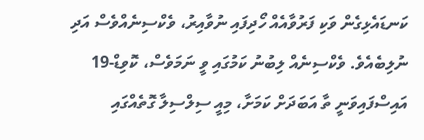ކަނޑައެޅިގެން ވަކި ފަރުވާއެއް ހޯދިފައި ނުވާއިރު، ވެކްސިނެއްވެސް އަދި ނުލިބެއެވެ. ވެކްސިނެއް ލިބުނު ކަމުގައި ވީ ނަމަވެސް، ކޮވިޑް-19 އައިސްފައިވަނީ ތާ އަބަދަށް ކަމަށާ، މިއީ ސިލްސިލާ ގޮތެއްގައި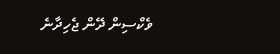ވެކްސިން ދޭން ޖެހިދާނެ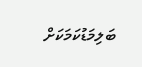ބަލިމަޑުކަމަކަށް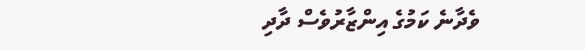ވެދާނެ ކަމުގެ އިންޒާރުވެސް ދާދި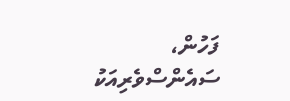ފަހުން، ސައެންސްވެރިއަކު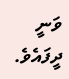ވަނީ ދީފައެވެ.